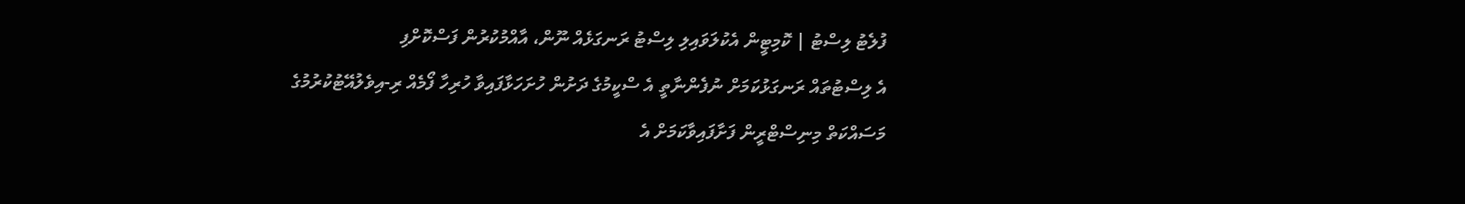ފުލެޓު ލިސްޓު | ކޮމިޓީން އެކުލަވައިލި ލިސްޓު ރަނގަޅެއް ނޫން، އާއްމުކުރުން ފަސްކޮށްފި
އެ ލިސްޓުތައް ރަނގަޅުކަމަށް ނުފެންނާތީ އެ ސްކީމުގެ ދަށުން ހުށަހަޅާފައިވާ ހުރިހާ ފޯމެއް ރި-އިވެލުއޭޓުކުރުމުގެ މަސައްކަތް މިނިސްޓްރީން ފަށާފައިވާކަމަށް އެ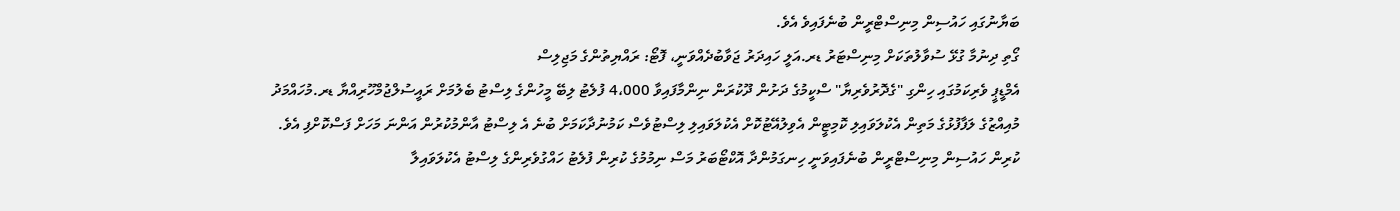ބަޔާނުގައި ހައުސިން މިނިސްޓްރީން ބުނެފައިވެ އެވެ.
ގޯތި ދިނުމާ ގުޅޭ ސުވާލުތަކަށް މިނިސްޓަރު ޑރ.އަލީ ހައިދަރު ޖަވާބުދެއްވަނީ، ފޮޓޯ: ރައްޔިތުންގެ މަޖިލިސް
އެމްޑީޕީ ވެރިކަމުގައި ހިންގި "ގެދޮރުވެރިޔާ" ސްކީމުގެ ދަށުން ދޫކުރަން ނިންމާފައިވާ 4،000 ފުލެޓު ލިބޭ މީހުންގެ ލިސްޓު ބެލުމަށް ރައީސުލްޖުމްހޫރިއްޔާ ޑރ.މުހައްމަދު މުއިއްޒުގެ ލަފާފުޅުގެ މަތިން އެކުލަވައިލި ކޮމިޓީން އެވިލުއޭޓުކޮށް އެކުލަވައިލި ލިސްޓުވެސް ކަމުނުދާކަމަށް ބުނެ އެ ލިސްޓު އާންމުކުރުން އަންނަ މަހަށް ފަސްކޮށްފި އެވެ.
ކުރިން ހައުސިން މިނިސްޓްރީން ބުނެފައިވަނީ ހިނގަމުންދާ އޮކްޓޯބަރު މަސް ނިމުމުގެ ކުރިން ފުލެޓު ހައްގުވެރިންގެ ލިސްޓު އެކުލަވައިލާ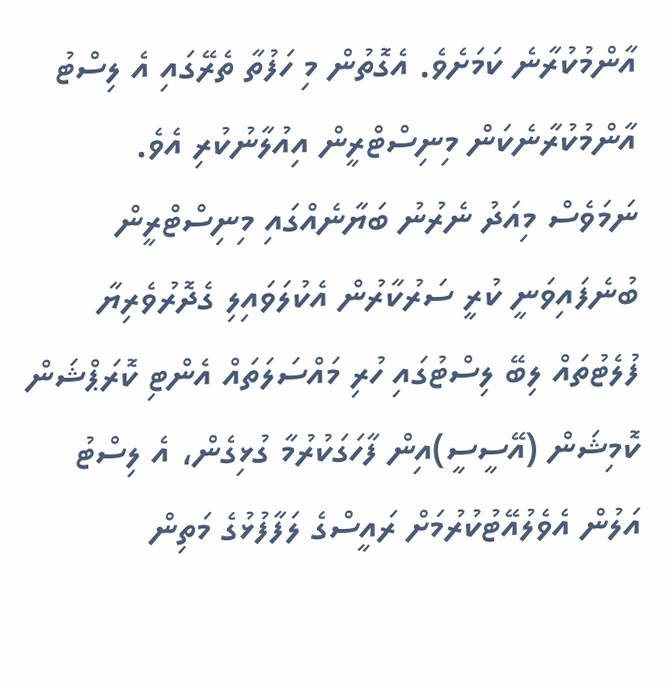އާންމުކުރާނެ ކަމަށެވެ. އެގޮތުން މި ހަފުތާ ތެރޭގައި އެ ލިސްޓު އާންމުކުރާނެކަން މިނިސްޓްރީން އިއުލާނުކުރި އެވެ.
ނަމަވެސް މިއަދު ނެރުނު ބަޔާނެއްގައި މިނިސްޓްރީން ބުނެފައިވަނީ ކުރީ ސަރުކާރުން އެކުލަވައިލި ގެދޮރުވެރިޔާ ފުލެޓުތައް ލިބޭ ލިސްޓުގައި ހުރި މައްސަލަތައް އެންޓި ކޮރަޕްޝަން ކޮމިޝަން (އޭސީސީ)އިން ފާހަގަކުރުމާ ގުޅިގެން، އެ ލިސްޓު އަލުން އެވެލުއޭޓުކުރުމަށް ރައީސްގެ ލަފާފުޅުގެ މަތިން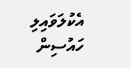އެކުލަވައިލި ހައުސިން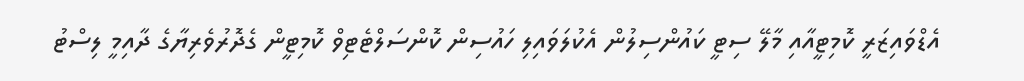އެޑްވައިޒަރީ ކޮމިޓީއާއި މާލޭ ސިޓީ ކައުންސިލުން އެކުލަވައިލި ހައުސިން ކޮންސަލްޓެޓިވް ކޮމިޓީން ގެދޮރުވެރިޔާގެ ދާއިމީ ލިސްޓު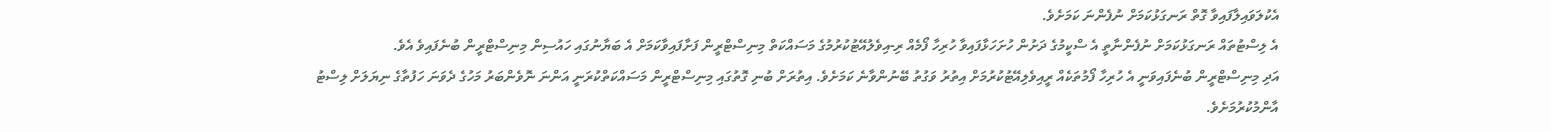އެކުލަވައިލާފައިވާ ގޮތް ރަނގަޅުކަމަށް ނުފެންނަ ކަމަށެވެ.
އެ ލިސްޓުތައް ރަނގަޅުކަމަށް ނުފެންނާތީ އެ ސްކީމުގެ ދަށުން ހުށަހަޅާފައިވާ ހުރިހާ ފޯމެއް ރި-އިވެލުއޭޓުކުރުމުގެ މަސައްކަތް މިނިސްޓްރީން ފަށާފައިވާކަމަށް އެ ބަޔާނުގައި ހައުސިން މިނިސްޓްރީން ބުނެފައިވެ އެވެ.
އަދި މިނިސްޓްރީން ބުނެފައިވަނީ އެ ހުރިހާ ފޯމުތަކެއް ރީއިވެލިއޭޓުކުރުމަށް އިތުރު ވަގުތު ބޭނުންވާނެ ކަމަށެވެ. އިތުރަށް ބުނި ގޮތުގައި މިނިސްޓްރީން މަސައްކަތްކުރަނީ އަންނަ ނޮވެންބަރު މަހުގެ ދެވަނަ ހަފުތާގެ ނިޔަލަށް ލިސްޓު އާންމުކުރުމަށެވެ.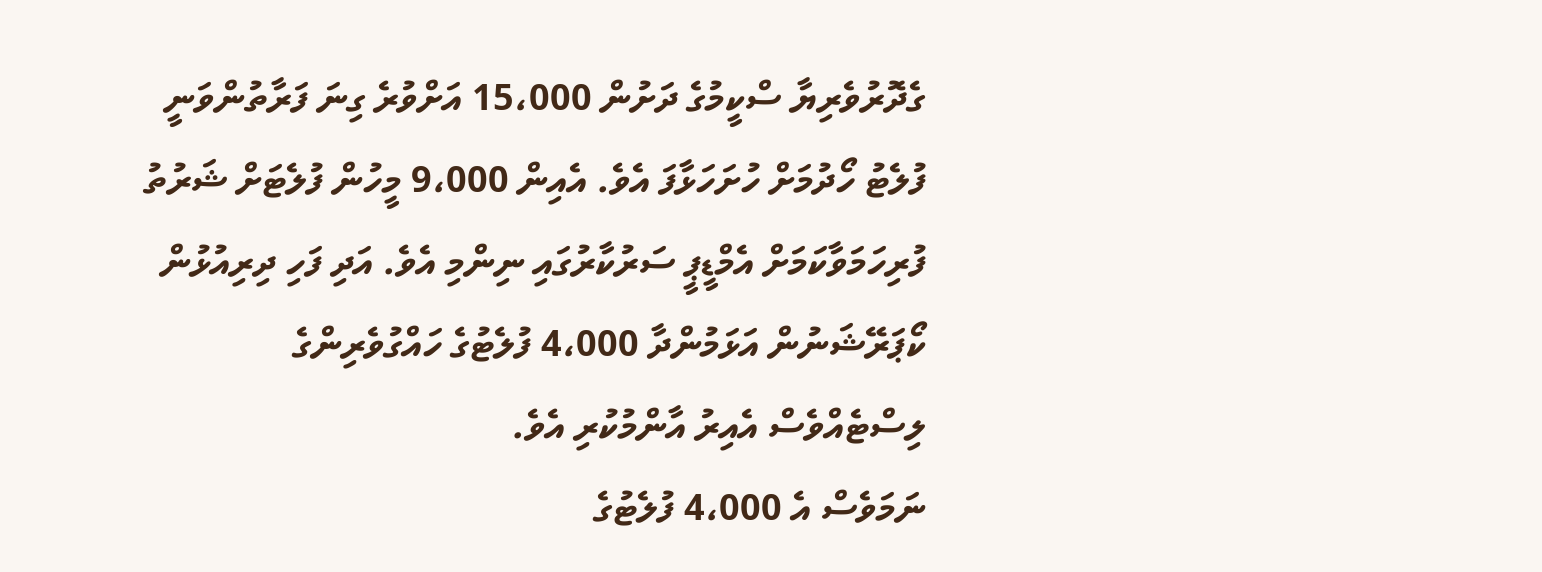ގެދޮރުވެރިޔާ ސްކީމުގެ ދަށުން 15،000 އަށްވުރެ ގިނަ ފަރާތުންވަނީ ފުލެޓު ހޯދުމަށް ހުށަހަޅާފަ އެވެ. އެއިން 9،000 މީހުން ފުލެޓަށް ޝަރުތު ފުރިހަމަވާކަމަށް އެމްޑީޕީ ސަރުކާރުގައި ނިންމި އެވެ. އަދި ފަހި ދިރިއުޅުން ކޯޕަރޭޝަނުން އަޅަމުންދާ 4،000 ފުލެޓުގެ ހައްގުވެރިންގެ ލިސްޓެއްވެސް އެއިރު އާންމުކުރި އެވެ.
ނަމަވެސް އެ 4،000 ފުލެޓުގެ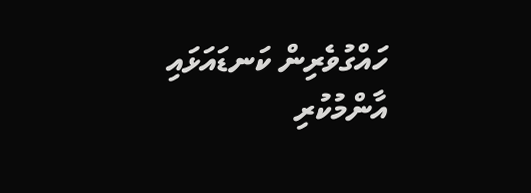ހައްގުވެރިން ކަނޑައަޅައި އާންމުކުރި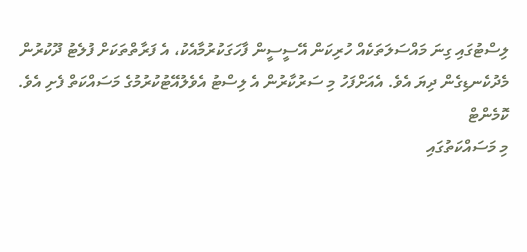ލިސްޓުގައި ގިނަ މައްސަލަތަކެއް ހުރިކަން އޭސީސީން ފާހަގަކުރުމާއެކު، އެ ފަރާތްތަކަށް ފުލެޓު ދޫކުރުން މެދުކެނޑިގެން ދިޔަ އެވެ. އެއަށްފަހު މި ސަރުކާރުން އެ ލިސްޓު އެވެލުއޭޓުކުރުމުގެ މަސައްކަތް ފެށި އެވެ.
ކޮމެންޓް
މި މަސައްކަތުގައި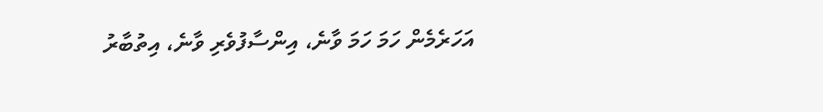އަހަރެމެން ހަމަ ހަމަ ވާނެ، އިންސާފުވެރި ވާނެ، އިތުބާރު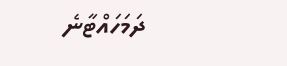ދަމަހައްޓާނެ